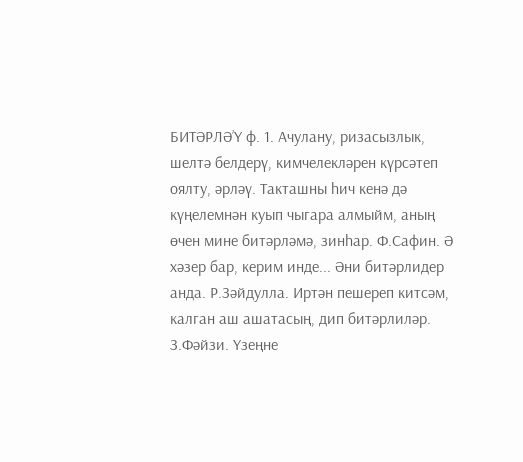БИТӘРЛӘ’Ү ф. 1. Ачулану, ризасызлык, шелтә белдерү, кимчелекләрен күрсәтеп оялту, әрләү. Такташны һич кенә дә күңелемнән куып чыгара алмыйм, аның өчен мине битәрләмә, зинһар. Ф.Сафин. Ә хәзер бар, керим инде... Әни битәрлидер анда. Р.Зәйдулла. Иртән пешереп китсәм, калган аш ашатасың, дип битәрлиләр. З.Фәйзи. Үзеңне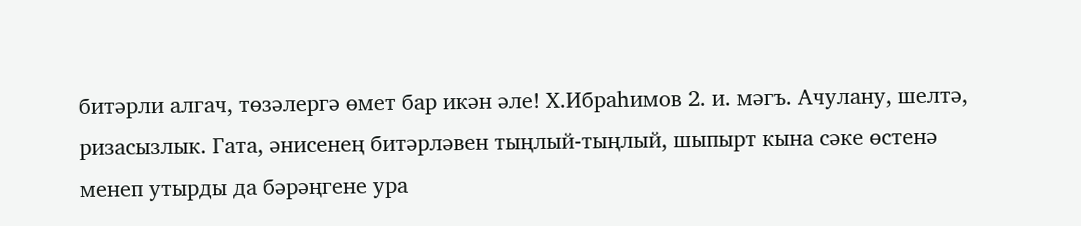битәрли алгач, төзәлергә өмет бар икән әле! Х.Ибраһимов 2. и. мәгъ. Ачулану, шелтә, ризасызлык. Гата, әнисенең битәрләвен тыңлый-тыңлый, шыпырт кына сәке өстенә менеп утырды да бәрәңгене ура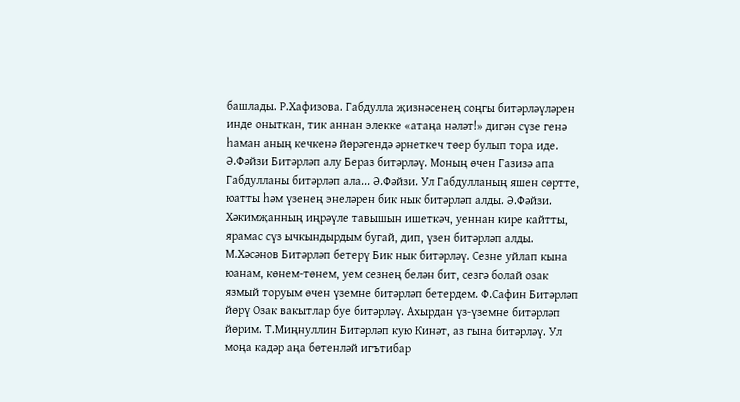башлады. Р.Хафизова. Габдулла җизнәсенең соңгы битәрләүләрен инде оныткан, тик аннан элекке «атаңа нәләт!» дигән сүзе генә һаман аның кечкенә йөрәгендә әрнеткеч төер булып тора иде. Ә.Фәйзи Битәрләп алу Бераз битәрләү. Моның өчен Газизә апа Габдулланы битәрләп ала... Ә.Фәйзи. Ул Габдулланың яшен сөртте, юатты һәм үзенең энеләрен бик нык битәрләп алды. Ә.Фәйзи. Хәкимҗанның иңрәүле тавышын ишеткәч, уеннан кире кайтты, ярамас сүз ычкындырдым бугай, дип, үзен битәрләп алды. М.Хәсәнов Битәрләп бетерү Бик нык битәрләү. Сезне уйлап кына юанам, көнем-төнем, уем сезнең белән бит, сезгә болай озак язмый торуым өчен үземне битәрләп бетердем. Ф.Сафин Битәрләп йөрү Озак вакытлар буе битәрләү. Ахырдан үз-үземне битәрләп йөрим. Т.Миңнуллин Битәрләп кую Кинәт, аз гына битәрләү. Ул моңа кадәр аңа бөтенләй игътибар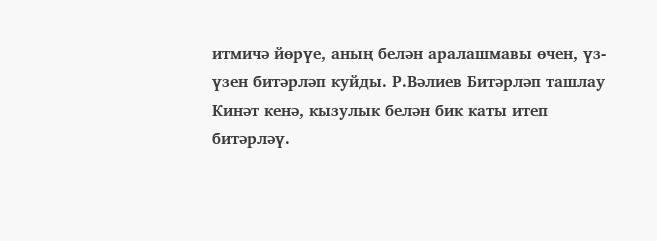итмичә йөрүе, аның белән аралашмавы өчен, үз-үзен битәрләп куйды. Р.Вәлиев Битәрләп ташлау Кинәт кенә, кызулык белән бик каты итеп битәрләү.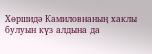Хөршидә Камиловнаның хаклы булуын күз алдына да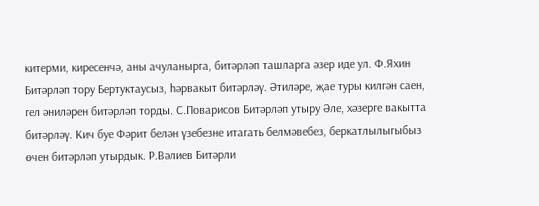китерми, киресенчә, аны ачуланырга, битәрләп ташларга әзер иде ул. Ф.Яхин Битәрләп тору Бертуктаусыз, һәрвакыт битәрләү. Әтиләре, җае туры килгән саен, гел әниләрен битәрләп торды. С.Поварисов Битәрләп утыру Әле, хәзерге вакытта битәрләү. Кич буе Фәрит белән үзебезне итагать белмәвебез, беркатлылыгыбыз өчен битәрләп утырдык. Р.Вәлиев Битәрли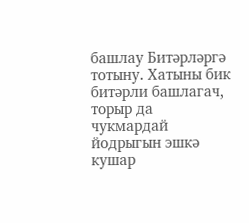башлау Битәрләргә тотыну. Хатыны бик битәрли башлагач, торыр да чукмардай йодрыгын эшкә кушар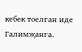кебек тоелган иде Галимҗанга.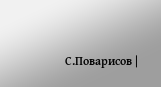С.Поварисов |